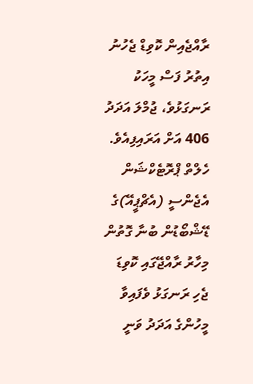ރާއްޖެއިން ކޮވިޑް ޖެހުނު އިތުރު ފަސް މީހަކު ރަނގަޅުވެ، ޖުމްލަ އަދަދު 406 އަށް އަރައިފިއެވެ.
ހެލްތް ޕްރޮޓެކްޝަން އެޖެންސީ (އެޗްޕީއޭ)ގެ ޑޭޝްބޯޑުން ބުނާ ގޮތުން މިހާރު ރާއްޖޭގައި ކޮވިޑަ ޖެހި ރަނގަޅު ވެފައިވާ މީހުންގެ އަދަދު ވަނީ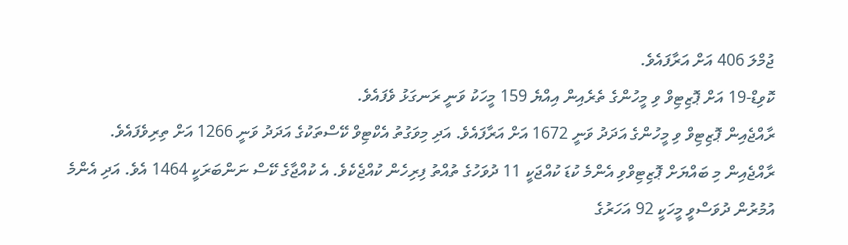ޖުމްލަ 406 އަށް އަރާފައެވެ.
ކޮވިޑް-19 އަށް ޕޮޒިޓިވް ވި މީހުންގެ ތެރެއިން އިއްޔެ 159 މީހަކު ވަނީ ރަނގަޅު ވެފައެވެ.
ރާއްޖެއިން ޕޮޒިޓިވް ވި މީހުންގެ އަދަދު ވަނީ 1672 އަށް އަރާފައެވެ. އަދި މިވަގުތު އެކްޓިވް ކޭސްތަކުގެ އަދަދު ވަނީ 1266 އަށް ތިރިވެފައެވެ.
ރާއްޖެއިން މި ބައްޔަށް ޕޮޒިޓިވްވި އެންމެ ކުޑަ ކުއްޖަކީ 11 ދުވަހުގެ ތުއްތު ފިރިހެން ކުއްޖެކެވެ. އެ ކުއްޖާގެ ކޭސް ނަންބަރަކީ 1464 އެވެ. އަދި އެންމެ އުމުރުން ދުވަސްވީ މީހަކީ 92 އަހަރުގެ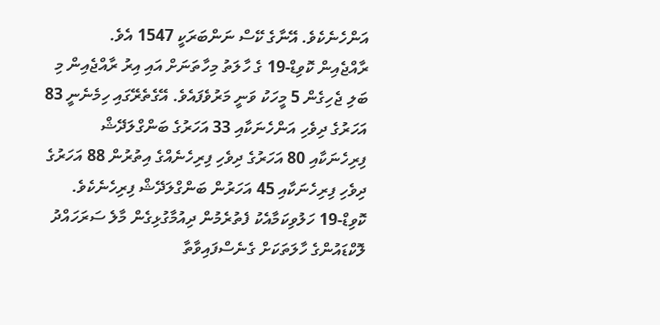އަންހެނެކެވެ. އޭނާގެ ކޭސް ނަންބަރަކީ 1547 އެވެ.
ރާއްޖެއިން ކޮވިޑް-19 ގެ ހާލަތު މިހާތަނަށް އައި އިރު ރާއްޖެއިން މި ބަލި ޖެހިގެން 5 މީހަކު ވަނީ މަރުވެފައެވެ. އޭގެތެރޭގައި ހިމެނެނީ 83 އަހަރުގެ ދިވެހި އަންހެނަކާއި 33 އަހަރުގެ ބަންގްލަދޭޝް ފިރިހެނަކާއި 80 އަހަރުގެ ދިވެހި ފިރިހެނެއްގެ އިތުރުން 88 އަހަރުގެ ދިވެހި ފިރިހެނަކާއި 45 އަހަރުން ބަންގްލަދޭޝް ފިރިހެނެކެވެ.
ކޮވިޑް-19 ހަލުވިކަމާއެކު ފެތުރެމުން ދިއުމާގުޅިގެން މާލެ ސަރަހައްދު ލޮކްޑައުންގެ ހާލަތަކަށް ގެނެސްފައިވާތާ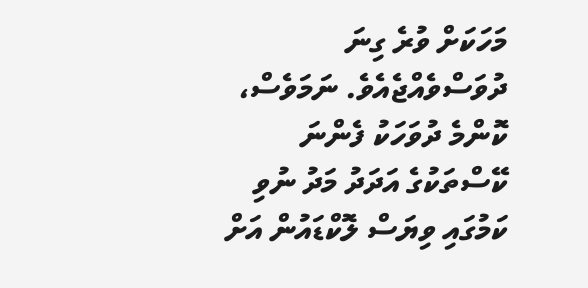މަހަކަށް ވުރެ ގިނަ ދުވަސްވެއްޖެއެވެ. ނަމަވެސް، ކޮންމެ ދުވަހަކު ފެންނަ ކޭސްތަކުގެ އަދަދު މަދު ނުވި ކަމުގައި ވިޔަސް ލޮކްޑައުން އަށް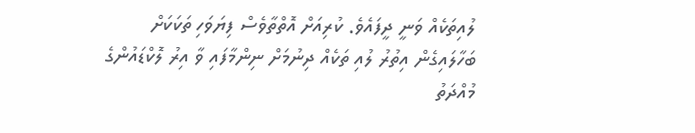ލުއިތަކެއް ވަނީ ދީފައެވެ. ކުރިއަށް އޮތްތާވެސް ފިޔަވަހި ތަކަކަށް ބަހާލައިގެން އިތުރު ލުއި ތަކެއް ދިނުމަށް ނިންމާފައި ވާ އިރު ލޮކްޑައުންގެ މުއްދަތު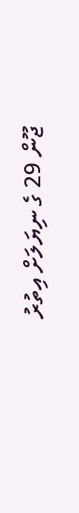ޖޫން 29 ގެ ނިޔަލަށް އިތުރު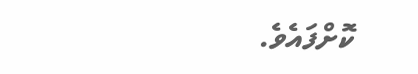ކޮށްފައެވެ.